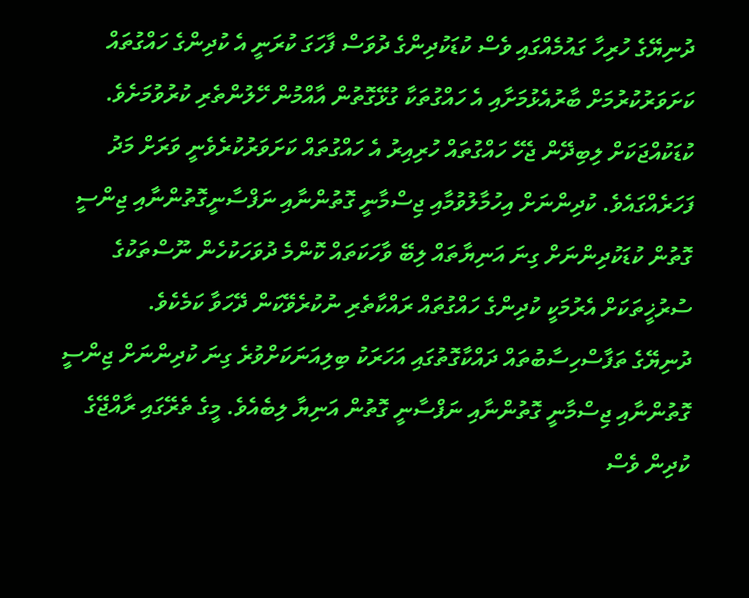ދުނިޔޭގެ ހުރިހާ ގައުމެއްގައި ވެސް ކުޑަކުދިންގެ ދުވަސް ފާހަގަ ކުރަނީ އެ ކުދިންގެ ހައްގުތައް ކަށަވަރުކުރުމަށް ބާރުއެޅުމަށާއި އެ ހައްގުތަކާ ގުޅޭގޮތުން އާއްމުން ހޭލުންތެރި ކުރުވުމަށެވެ. ކުޑަކުއްޖަކަށް ލިބިދޭން ޖެހޭ ހައްގުތައް ހުރިއިރު އެ ހައްގުތައް ކަށަވަރުކުރެވެނީ ވަރަށް މަދު ފަހަރެއްގައެވެ. ކުދިންނަށް އިހުމާލުވުމާއި ޖިސްމާނީ ގޮތުންނާއި ނަފްސާނީގޮތުންނާއި ޖިންސީ ގޮތުން ކުޑަކުދިންނަށް ގިނަ އަނިޔާތައް ލިބޭ ވާހަކަތައް ކޮންމެ ދުވަހަކުހެން ނޫސްތަކުގެ ސުރުޚީތަކަށް އެރުމަކީ ކުދިންގެ ހައްގުތައް ރައްކާތެރި ނުކުރެވޭކަން ދޭހަވާ ކަމެކެވެ.
ދުނިޔޭގެ ތަފާސްހިސާބުތައް ދައްކާގޮތުގައި އަހަރަކު ބިލިއަނަކަށްވުރެ ގިނަ ކުދިންނަށް ޖިންސީ ގޮތުންނާއި ޖިސްމާނީ ގޮތުންނާއި ނަފްސާނީ ގޮތުން އަނިޔާ ލިބެއެވެ. މީގެ ތެރޭގައި ރާއްޖޭގެ ކުދިން ވެސް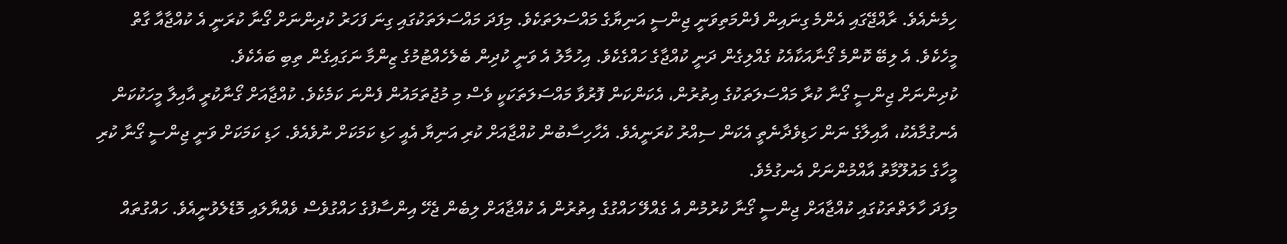ހިމެނެއެވެ. ރާއްޖޭގައި އެންމެ ގިނައިން ފެންމަތިވަނީ ޖިންސީ އަނިޔާގެ މައްސަލަތަކެވެ. މިފަދަ މައްސަލަތަކުގައި ގިނަ ފަހަރު ކުދިންނަށް ގޯނާ ކުރަނީ އެ ކުއްޖާއާ ގާތް މީހެކެވެ. އެ ލިބޭ ކޮންމެ ގޯނާއަކާއެކު ގެއްލިގެން ދަނީ ކުއްޖާގެ ހައްގެކެވެ. އިހުމާލު އެ ވަނީ ކުދިން ބެލެހެއްޓުމުގެ ޒިންމާ ނަގައިގެން ތިބި ބައެކެވެ.
ކުދިންނަށް ޖިންސީ ގޯނާ ކުރާ މައްސަލަތަކުގެ އިތުރުން، އެކަންކަން ފޮރުވާ މައްސަލަތަކަކީ ވެސް މި މުޖުތަމައުން ފެންނަ ކަމެކެވެ. ކުއްޖާއަށް ގޯނާކުރީ އާއިލާ މީހަކުކަން އެނގުމާއެކު، އާއިލާގެ ނަން ހަޑިވެދާނެތީ އެކަން ސިއްރު ކުރަނީއެވެ. އެހާހިސާބުން ކުއްޖާއަށް ކުރި އަނިޔާ އެއީ ހަޑި ކަމަކަށް ނުވެއެވެ. ހަޑި ކަމަކަށް ވަނީ ޖިންސީ ގޯނާ ކުރި މީހާގެ މައުލޫމާތު އާއްމުންނަށް އެނގުމެވެ.
މިފަދަ ހާލަތްތަކުގައި ކުއްޖާއަށް ޖިންސީ ގޯނާ ކުރުމުން އެ ގެއްލޭ ހައްގުގެ އިތުރުން އެ ކުއްޖާއަށް ލިބެން ޖެހޭ އިންސާފުގެ ހައްގުވެސް ވެއްޔާލައި މޮޑެލެވުނީއެވެ. ހައްގުތައް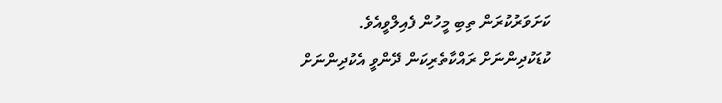ކަށަވަރުކުރަން ތިބި މީހުން ފެއިލްވީއެވެ.
ކުޑަކުދިންނަށް ރައްކާތެރިކަން ދޭންވީ އެކުދިންނަށް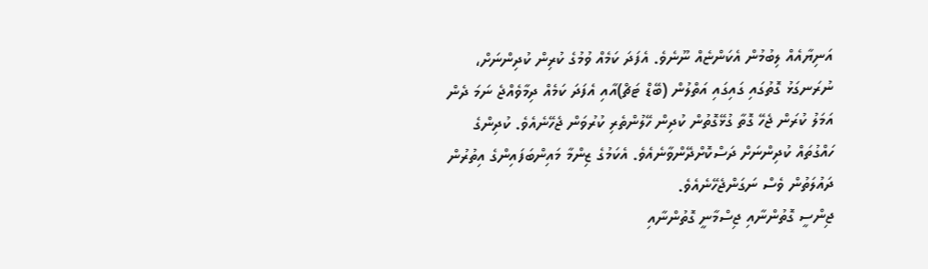އަނިޔާއެއް ލިބުމުން އެކަންޏެއް ނޫނެވެ. އެފަދަ ކަމެއް ވުމުގެ ކުރިން ކުދިންނަށް، ނުރަނގަޅު ގޮތުގައި ގައިގައި އަތްލުން (ބޭޑް ޓަޗް)އާއި އެފަދަ ކަމެއް ދިމާވެއްޖެ ނަމަ ދެން އަމަލު ކުރަން ޖެހޭ ގޮތާ ގުޅޭގޮތުން ކުދިން ހޭލުންތެރި ކުރުވަން ޖެހޭނެއެވެ. ކުދިންގެ ހައްގުތައް ކުދިންނަށް ދަސްކޮށްދޭންވާނެއެވެ. އެކަމުގެ ޒިންމާ މައިންބަފައިންގެ އިތުރުން ދައުލަތުން ވެސް ނަގަންޖެހޭނެއެވެ.
ޖިންސީ ގޮތުންނާއި ޖިސްމާނީ ގޮތުންނާއި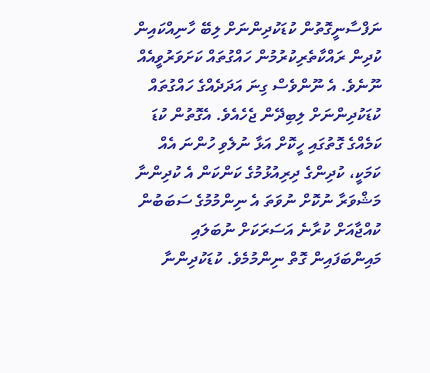ނަފްސާނީގޮތުން ކުޑަކުދިންނަށް ލިބޭ ހާނިއްކައިން ކުދިން ރައްކާތެރިކުރުމުން ހައްގުތައް ކަށަވަރުވީއެއް ނޫނެވެ. އެ ނޫންވެސް ގިނަ އަދަދެއްގެ ހައްގުތައް ކުޑަކުދިންނަށް ލިބިދޭން ޖެހެއެވެ. އެގޮތުން ކުޑަ ކަމެއްގެ ގޮތުގައި ހީކޮށް އަޅާ ނުލެވި ހުންނަ އެއް ކަމަކީ، ކުދިންގެ ދިރިއުޅުމުގެ ކަންކަން އެ ކުދިންނާ މަޝްވަރާ ނުކޮށް ނުވަތަ އެ ނިންމުމުގެ ސަބަބުން ކުއްޖާއަށް ކުރާނެ އަސަރަކަށް ނުބަލައި މައިންބަފައިން ގޮތް ނިންމުމެވެ. ކުޑަކުދިންނާ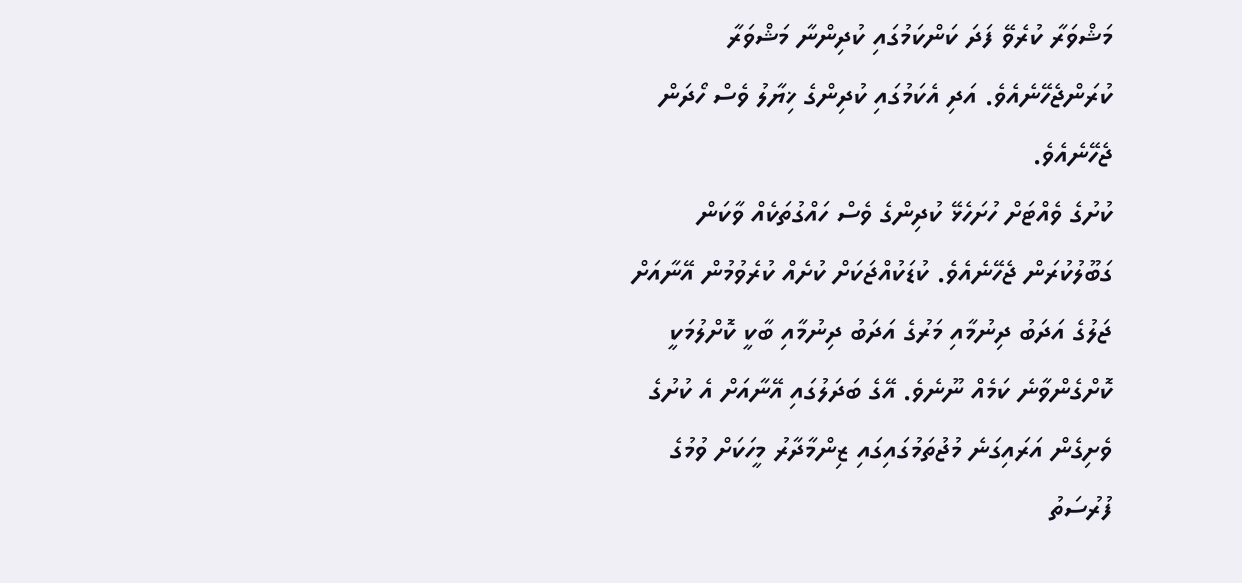މަޝްވަރާ ކުރެވޭ ފަދަ ކަންކަމުގައި ކުދިންނާ މަޝްވަރާ ކުރަންޖެހޭނެއެވެ. އަދި އެކަމުގައި ކުދިންގެ ޚިޔާލު ވެސް ހޯދަން ޖެހޭނެއެވެ.
ކުށުގެ ވެއްޓަށް ހުށަހެޅޭ ކުދިންގެ ވެސް ހައްގުތަކެއް ވާކަން ގަބޫލުކުރަން ޖެހޭނެއެވެ. ކުޑަކުއްޖަކަށް ކުށެއް ކުރެވުމުން އޭނާއަށް ޖަލުގެ އަދަބު ދިނުމާއި މަރުގެ އަދަބު ދިނުމާއި ބާކީ ކޮށްލުމަކީ ކޮށްގެންވާނެ ކަމެއް ނޫނެވެ. އޭގެ ބަދަލުގައި އޭނާއަށް އެ ކުށުގެ ވެށިގެން އަރައިގަނެ މުޖުތަމުގައިގައި ޒިންމާދާރު މީހަކަށް ވުމުގެ ފުރުސަތު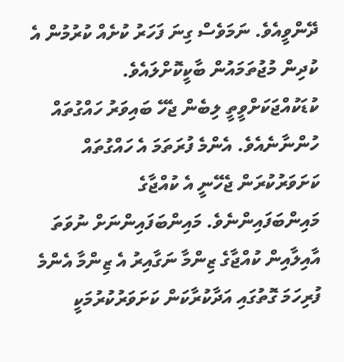ދޭންވީއެވެ. ނަމަވެސް ގިނަ ފަހަރު ކުށެއް ކުރުމުން އެ ކުދިން މުޖުތަމައުން ބާކީކޮށްލައެވެ.
ކުޑަކުއްޖަކަށްވީތީ ލިބެން ޖެހޭ ބައިވަރު ހައްގުތައް ހުންނާނެއެވެ. އެންމެ ފުރަތަމަ އެ ހައްގުތައް ކަށަވަރުކުރަން ޖެހޭނީ އެ ކުއްޖާގެ މައިންބަފައިންނެވެ. މައިންބަފައިންނަށް ނުވަތަ އާއިލާއިން ކުއްޖާގެ ޒިންމާ ނަގާއިރު އެ ޒިންމާ އެންމެ ފުރިހަމަ ގޮތުގައި އަދާކުރާކަން ކަށަވަރުކުރުމަކީ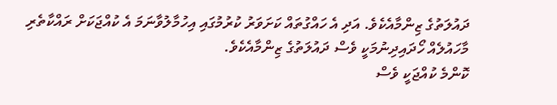ދައުލަތުގެ ޒިންމާއެކެވެ. އަދި އެ ހައްގުތައް ކަށަވަރު ކުރުމުގައި އިހުމާލުވާނަމަ އެ ކުއްޖަކަށް ރައްކާތެރި މާހައުލެއް ހޯދައިދިނުމަކީ ވެސް ދައުލަތުގެ ޒިންމާއެކެވެ.
ކޮންމެ ކުއްޖަކީ ވެސް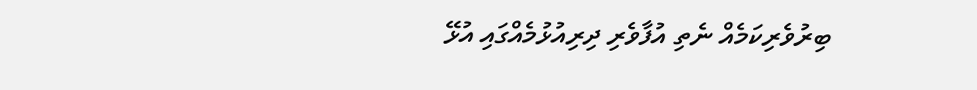ބިރުވެރިކަމެއް ނެތި އުފާވެރި ދިރިއުޅުމެއްގައި އުޅޭ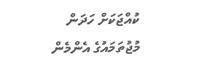ކުއްޖަކަށް ހަދަން މުޖުތަމައުގެ އެންމެން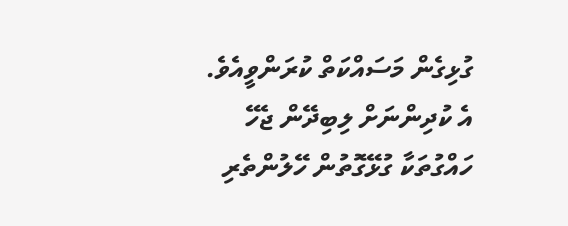ގުޅިގެން މަސައްކަތް ކުރަންވީއެވެ. އެ ކުދިންނަށް ލިބިދޭން ޖެހޭ ހައްގުތަކާ ގުޅޭގޮތުން ހޭލުންތެރި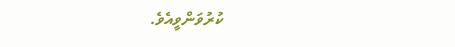ކުރުވަންވީއެވެ.